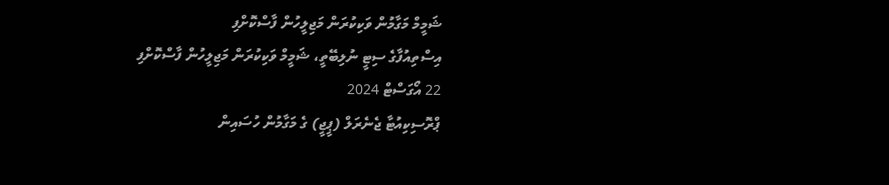ޝަމީމް މަގާމުން ވަކިކުރަން މަޖިލީހުން ފާސްކޮށްފި
އިސްތިއުފާގެ ސިޓީ ނުލިބޭތީ، ޝަމީމް ވަކިކުރަން މަޖިލީހުން ފާސްކޮށްފި
22 އޯގަސްޓް 2024
ޕްރޮސިކިއުޓާ ޖެނެރަލް (ޕީޖީ) ގެ މަގާމުން ހުސައިން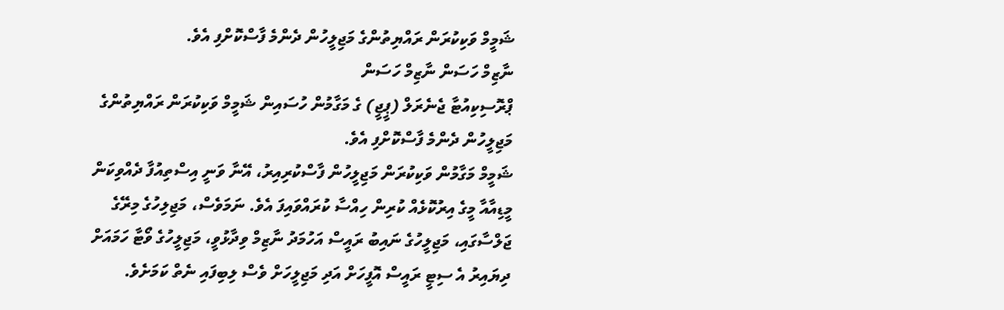ޝަމީމް ވަކިކުރަން ރައްޔިތުންގެ މަޖިލީހުން ދެންމެ ފާސްކޮށްފި އެވެ.
ނާޒިމް ހަސަން ނާޒިމް ހަސަން
ޕްރޮސިކިއުޓާ ޖެނެރަލް (ޕީޖީ) ގެ މަގާމުން ހުސައިން ޝަމީމް ވަކިކުރަން ރައްޔިތުންގެ މަޖިލީހުން ދެންމެ ފާސްކޮށްފި އެވެ.
ޝަމީމް މަގާމުން ވަކިކުރަން މަޖިލީހުން ފާސްކުރިއިރު، އޭނާ ވަނީ އިސްތިއުފާ ދެއްވިކަން މީޑިއާއާ މީގެ އިރުކޮޅެއް ކުރިން ހިއްސާ ކުރައްވައިފަ އެވެ. ނަމަވެސް، މަޖިލިހުގެ މިރޭގެ ޖަލްސާގައި، މަޖިލީހުގެ ނައިބު ރައީސް އަހުމަދު ނާޒިމް ވިދާޅުވީ، މަޖިލީހުގެ ވޯޓާ ހަމައަށް ދިޔައިރު އެ ސިޓީ ރައީސް އޮފީހަށް އަދި މަޖިލީހަށް ވެސް ލިބިފައި ނެތް ކަމަށެވެ.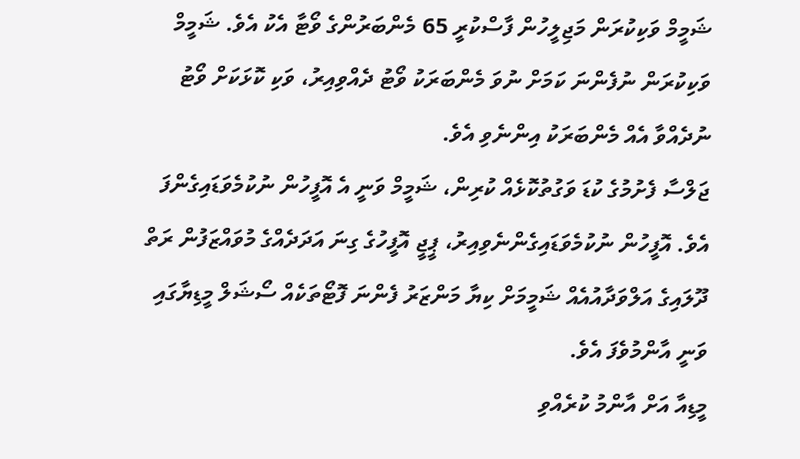ޝަމީމް ވަކިކުރަން މަޖިލީހުން ފާސްކުރީ 65 މެންބަރުންގެ ވޯޓާ އެކު އެވެ. ޝަމީމް ވަކިކުރަން ނުފެންނަ ކަމަށް ނުވަ މެންބަރަކު ވޯޓު ދެއްވިއިރު، ވަކި ކޮޅަކަށް ވޯޓު ނުދެއްވާ އެއް މެންބަރަކު އިންނެވި އެވެ.
ޖަލްސާ ފެށުމުގެ ކުޑަ ވަގުތުކޮޅެއް ކުރިން، ޝަމީމް ވަނީ އެ އޮފީހުން ނުކުމެވަޑައިގެންފަ އެވެ. އޮފީހުން ނުކުމެވަޑައިގެންނެވިއިރު، ޕީޖީ އޮފީހުގެ ގިނަ އަދަދެއްގެ މުވައްޒަފުން ރަތް ދޫލައިގެ އަލްވަދާއުއެއް ޝަމީމަށް ކިޔާ މަންޒަރު ފެންނަ ފޮޓޯތަކެއް ސޯޝަލް މީޑިޔާގައި ވަނީ އާންމުވެފަ އެވެ.
މީޑިއާ އަށް އާންމު ކުރެއްވި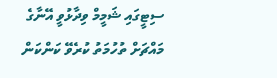ސިޓީގައި ޝަމީމް ވިދާޅުވީ އޭނާގެ މައްޗަށް ތުހުމަތު ކުރެވޭ ކަންކަން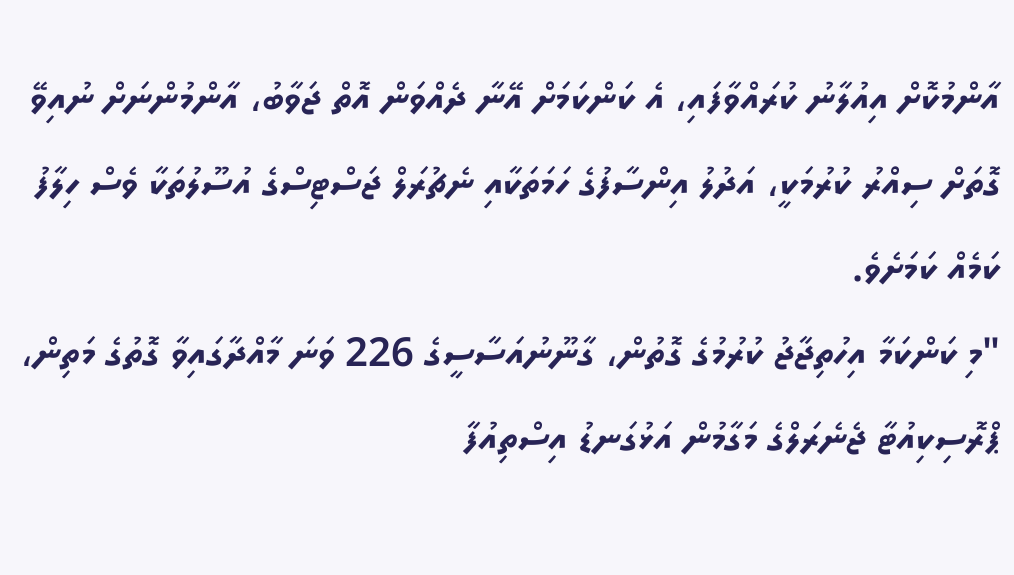އާންމުކޮށް އިއުލާނު ކުރައްވާފައި، އެ ކަންކަމަށް އޭނާ ދެއްވަން އޮތް ޖަވާބު، އާންމުންނަށް ނުއިވޭ ގޮތަށް ސިއްރު ކުރުމަކީ، އަދުލު އިންސާފުގެ ހަމަތަކާއި ނެޗުރަލް ޖަސްޓިސްގެ އުސޫލުތަކާ ވެސް ހިލާފު ކަމެއް ކަމަށެވެ.
"މި ކަންކަމާ އިހުތިޖާޖު ކުރުމުގެ ގޮތުން، ގާނޫނުއަސާސީގެ 226 ވަނަ މާއްދާގައިވާ ގޮތުގެ މަތިން، ޕްރޮސިކިއުޓާ ޖެނެރަލްގެ މަގާމުން އަޅުގަނޑު އިސްތިއުފާ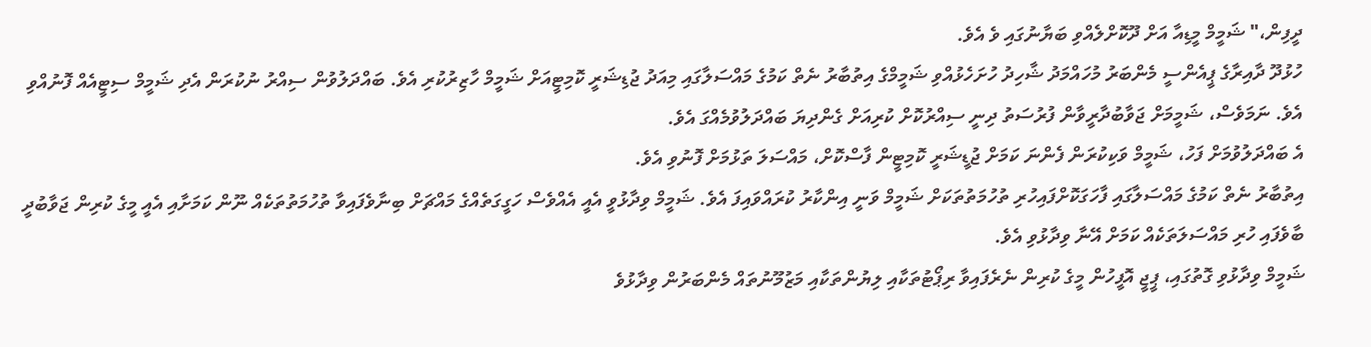ދީފިން،" ޝަމީމް މީޑިއާ އަށް ދޫކޮށްލެއްވި ބަޔާނުގައި ވެ އެވެ.
ހުޅުދޫ ދާއިރާގެ ޕީއެންސީ މެންބަރު މުހައްމަދު ޝާހިދު ހުށަހެޅުއްވި ޝަމީމްގެ އިތުބާރު ނެތް ކަމުގެ މައްސަލާގައި މިއަދު ޖުޑިޝަރީ ކޮމިޓީއަށް ޝަމީމް ހާޒިރުކުރި އެވެ. ބައްދަލުވުން ސިއްރު ނުކުރަން އެދި ޝަމީމް ސިޓީއެއް ފޮނުއްވި އެވެ. ނަމަވެސް، ޝަމީމަށް ޖަވާބުދާރީވާން ފުރުސަތު ދިނީ ސިއްރުކޮށް ކުރިއަށް ގެންދިޔަ ބައްދަލުވުމެއްގަ އެވެ.
އެ ބައްދަލުވުމަށް ފަހު، ޝަމީމް ވަކިކުރަން ފެންނަ ކަމަށް ޖުޑީޝަރީ ކޮމިޓީން ފާސްކޮށް، މައްސަލަ ތަޅުމަށް ފޮނުވި އެވެ.
އިތުބާރު ނެތް ކަމުގެ މައްސަލާގައި ފާހަގަކޮށްފައިހުރި ތުހުމަތުތަކަށް ޝަމީމް ވަނީ އިންކާރު ކުރައްވައިފަ އެވެ. ޝަމީމް ވިދާޅުވީ އެއީ އެއްވެސް ހަގީގަތެއްގެ މައްޗަށް ބިނާވެފައިވާ ތުހުމަތުތަކެއް ނޫން ކަމަށާއި އެއީ މީގެ ކުރިން ޖަވާބުދީ ބާވެފައި ހުރި މައްސަލަތަކެއް ކަމަށް އޭނާ ވިދާޅުވި އެވެ.
ޝަމީމް ވިދާޅުވި ގޮތުގައި، ޕީޖީ އޮފީހުން މީގެ ކުރިން ނެރެފައިވާ ރިޕޯޓުތަކާއި ލިޔުންތަކާއި މަޒުމޫނުތައް މެންބަރުން ވިދާޅުވެ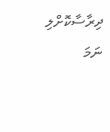ދިރާސާކޮށްލި ނަމަ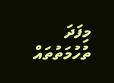މިފަދަ ތުހުމަތުތައް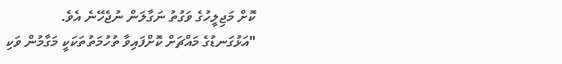ކޮށް މަޖިލީހުގެ ވަގުތު ނަގާލަން ނުޖެހޭނެ އެވެ.
"އަޅުގަނޑުގެ މައްޗަށް ކޮށްފައިވާ ތުހުމަތުތަކަކީ މަގާމުން ވަކި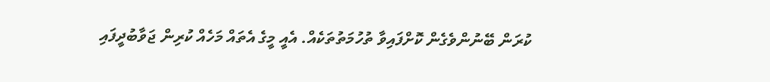ކުރަން ބޭނުންވެގެން ކޮށްފައިވާ ތުހުމަތުތަކެއް. އެއީ މީގެ އެތައް މަހެއް ކުރިން ޖަވާބުދީފައި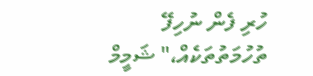ހުރި ފެން ނުހިފޭ ތުހުމަތުތަކެއް،" ޝަމީމް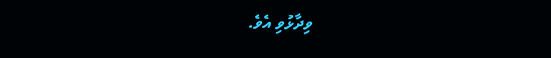ވިދާޅުވި އެވެ.